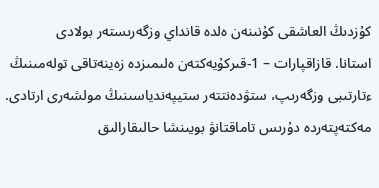كۇزدىڭ العاشقى كۇنىنەن ەلدە قانداي وزگەرىستەر بولادى
استانا. قازاقپارات – 1-قىركۇيەكتەن ەلىمىزدە زەينەتاقى تولەمىنىڭ ءتارتىبى وزگەرىپ، ستۋدەنتتەر ستيپەندياسىنىڭ مولشەرى ارتادى. مەكتەپتەردە دۇرىس تاماقتانۋ بويىنشا حالىقارالىق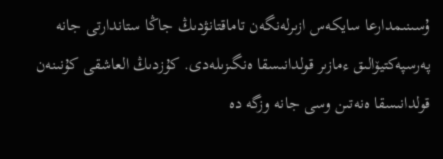ۇسىنىمدارعا سايكەس ازىرلەنگەن تاماقتانۋدىڭ جاڭا ستاندارتى جانە پەرسپەكتيۆالىق ءمازىر قولدانىسقا ەنگىزىلەدى. كۇزدىڭ العاشقى كۇنىنەن قولدانىسقا ەنەتىن وسى جانە وزگە دە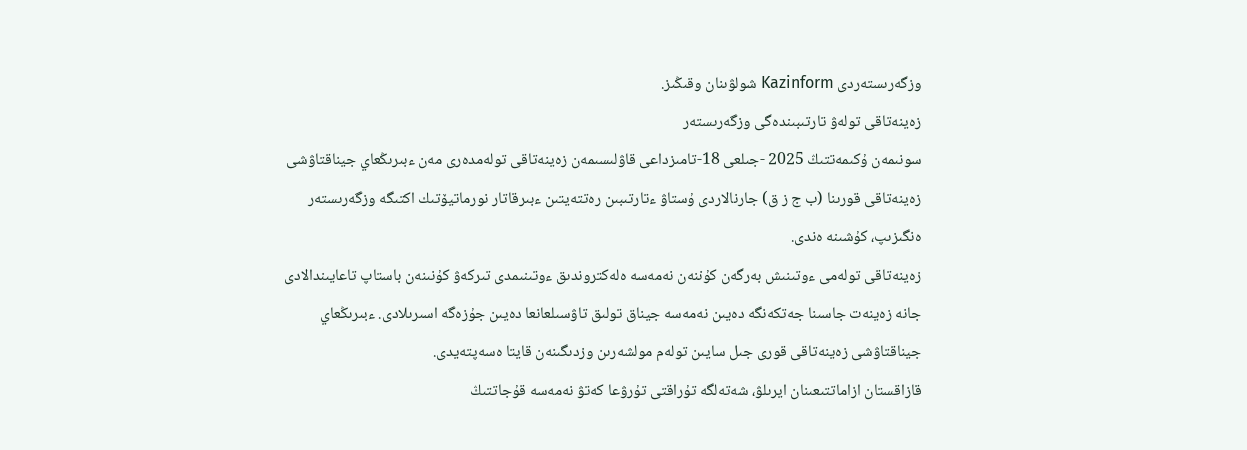وزگەرىستەردى Kazinform شولۋىنان وقىڭىز.
زەينەتاقى تولەۋ تارتىبىندەگى وزگەرىستەر
سونىمەن ۇكىمەتتىڭ 2025 -جىلعى 18-تامىزداعى قاۋلىسىمەن زەينەتاقى تولەمدەرى مەن ءبىرىڭعاي جيناقتاۋشى زەينەتاقى قورىنا (ب ج ز ق) جارنالاردى ۇستاۋ ءتارتىبىن رەتتەيتىن ءبىرقاتار نورماتيۆتىك اكتىگە وزگەرىستەر ەنگىزىپ، كۇشىنە ەندى.
زەينەتاقى تولەمى ءوتىنىش بەرگەن كۇننەن نەمەسە ەلەكتروندىق ءوتىنىمدى تىركەۋ كۇنىنەن باستاپ تاعايىندالادى جانە زەينەت جاسىنا جەتكەنگە دەيىن نەمەسە جيناق تولىق تاۋسىلعانعا دەيىن جۇزەگە اسىرىلادى. ءبىرىڭعاي جيناقتاۋشى زەينەتاقى قورى جىل سايىن تولەم مولشەرىن وزدىگىنەن قايتا ەسەپتەيدى.
قازاقستان ازاماتتىعىنان ايرىلۋ، شەتەلگە تۇراقتى تۇرۋعا كەتۋ نەمەسە قۇجاتتىڭ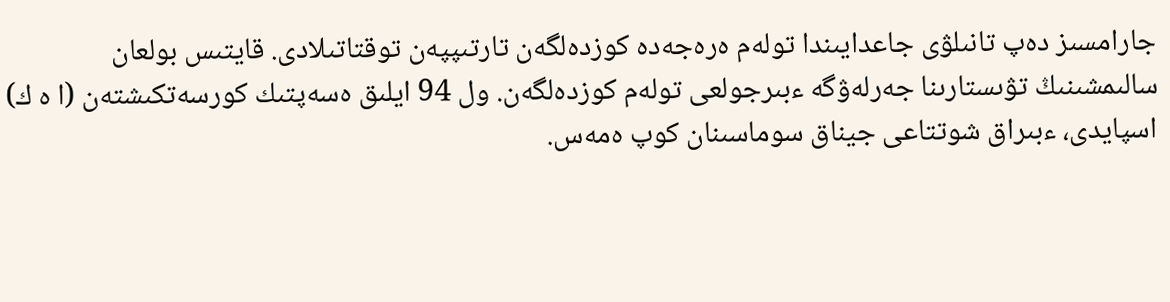جارامسىز دەپ تانىلۋى جاعدايىندا تولەم ەرەجەدە كوزدەلگەن تارتىپپەن توقتاتىلادى. قايتىس بولعان سالىمشىنىڭ تۋىستارىنا جەرلەۋگە ءبىرجولعى تولەم كوزدەلگەن. ول 94 ايلىق ەسەپتىك كورسەتكىشتەن (ا ە ك) اسپايدى، ءبىراق شوتتاعى جيناق سوماسىنان كوپ ەمەس.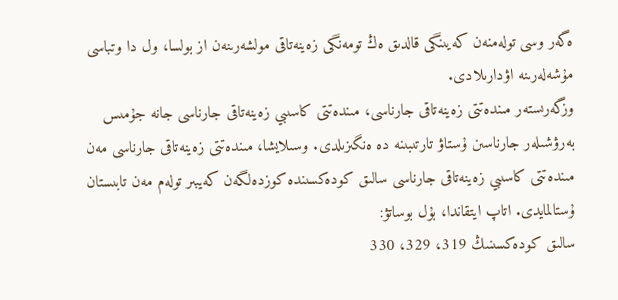ەگەر وسى تولەمنەن كەيىنگى قالدىق ەڭ تومەنگى زەينەتاقى مولشەرىنەن از بولسا، ول دا وتباسى مۇشەلەرىنە اۋدارىلادى.
وزگەرىستەر مىندەتتى زەينەتاقى جارناسى، مىندەتتى كاسىبي زەينەتاقى جارناسى جانە جۇمىس بەرۋشىلەر جارناسىن ۇستاۋ تارتىبىنە دە ەنگىزىلدى. وسىلايشا، مىندەتتى زەينەتاقى جارناسى مەن مىندەتتى كاسىبي زەينەتاقى جارناسى سالىق كودەكسىندە كوزدەلگەن كەيبىر تولەم مەن تابىستان ۇستالمايدى. اتاپ ايتقاندا، بۇل بوساتۋ:
سالىق كودەكسىنىڭ 319، 329، 330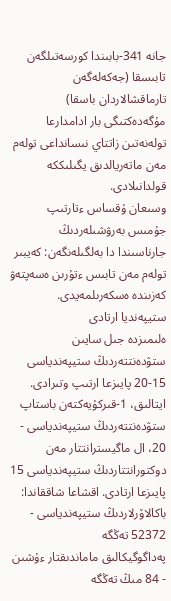جانە 341-بابىندا كورسەتىلگەن تابىسقا (جەكەلەگەن تارماقشالاردان باسقا)
مۇگەدەكتىگى بار ادامدارعا تولەنەتىن زاتتاي نىسانداعى تولەم مەن ماتەريالدىق يگىلىككە قولدانىلادى.
وسىعان ۇقساس ءتارتىپ جۇمىس بەرۋشىلەردىڭ جارناسىندا دا بەلگىلەنگەن: كەيبىر تولەم مەن تابىس ءتۇرىن ەسەپتەۋ كەزىندە ەسكەرىلمەيدى.
ستيپەنديا ارتادى
ەلىمىزدە جىل سايىن ستۋدەنتتەردىڭ ستيپەندياسى 15-20 پايىزعا ارتىپ وتىرادى. ايتالىق، 1-قىركۇيەكتەن باستاپ ستۋدەنتتەردىڭ ستيپەندياسى - 20، ال ماگيسترانتتار مەن دوكتورانتتاردىڭ ستيپەندياسى 15 پايىزعا ارتادى. اقشاعا شاققاندا:
باكالاۆرلاردىڭ ستيپەندياسى - 52372 تەڭگە
پەداگوگيكالىق ماماندىقتار ءۇشىن - 84 مىڭ تەڭگە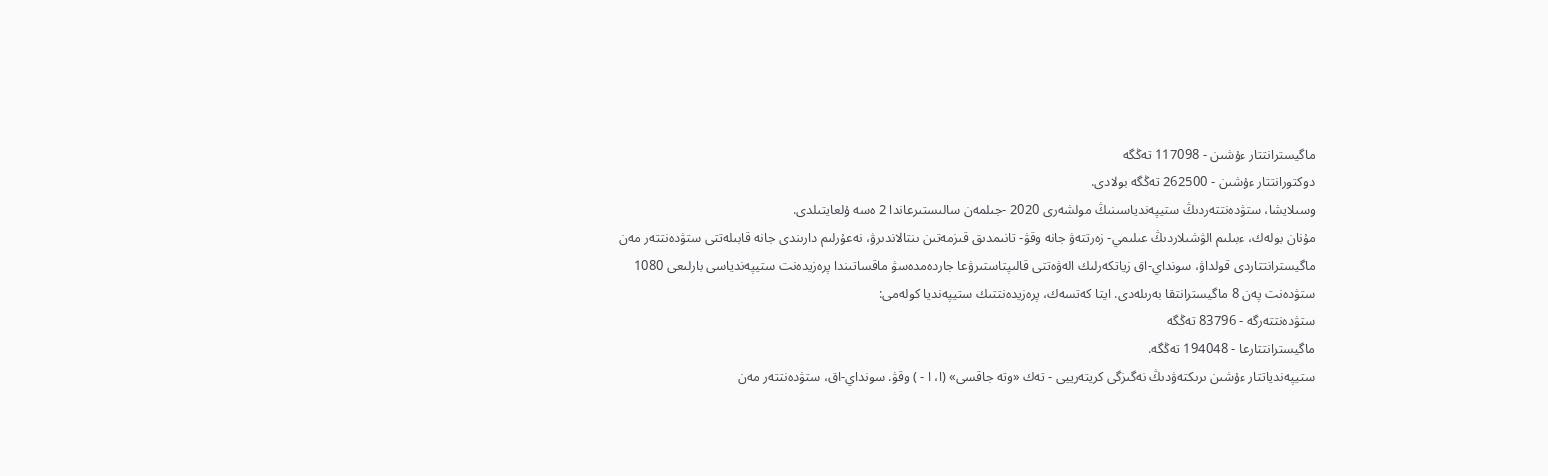ماگيسترانتتار ءۇشىن - 117098 تەڭگە
دوكتورانتتار ءۇشىن - 262500 تەڭگە بولادى.
وسىلايشا، ستۋدەنتتەردىڭ ستيپەندياسىنىڭ مولشەرى 2020 -جىلمەن سالىستىرعاندا 2 ەسە ۇلعايتىلدى.
مۇنان بولەك، ءبىلىم الۋشىلاردىڭ عىلىمي- زەرتتەۋ جانە وقۋ- تانىمدىق قىزمەتىن ىنتالاندىرۋ، نەعۇرلىم دارىندى جانە قابىلەتتى ستۋدەنتتەر مەن ماگيسترانتتاردى قولداۋ، سونداي-اق زياتكەرلىك الەۋەتتى قالىپتاستىرۋعا جاردەمدەسۋ ماقساتىندا پرەزيدەنت ستيپەندياسى بارلىعى 1080 ستۋدەنت پەن 8 ماگيسترانتقا بەرىلەدى. ايتا كەتسەك، پرەزيدەنتتىك ستيپەنديا كولەمى:
ستۋدەنتتەرگە - 83796 تەڭگە
ماگيسترانتتارعا - 194048 تەڭگە.
ستيپەندياتتار ءۇشىن ىرىكتەۋدىڭ نەگىزگى كريتەرييى - تەك «وتە جاقسى» (ا، ا - ) وقۋ. سونداي-اق، ستۋدەنتتەر مەن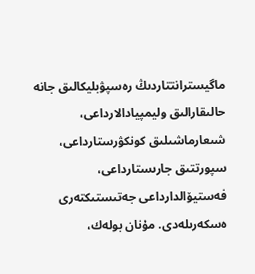ماگيسترانتتاردىڭ رەسپۋبليكالىق جانە حالىقارالىق وليمپيادالارداعى، شىعارماشىلىق كونكۋرستارداعى، سپورتتىق جارىستارداعى، فەستيۆالدارداعى جەتىستىكتەرى ەسكەرىلەدى. مۇنان بولەك،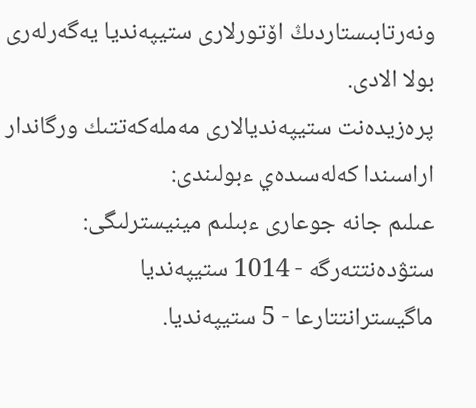ونەرتابىستاردىڭ اۆتورلارى ستيپەنديا يەگەرلەرى بولا الادى.
پرەزيدەنت ستيپەنديالارى مەملەكەتتىك ورگاندار اراسىندا كەلەسىدەي ءبولىندى:
عىلىم جانە جوعارى ءبىلىم مينيسترلىگى:
ستۋدەنتتەرگە - 1014 ستيپەنديا
ماگيسترانتتارعا - 5 ستيپەنديا.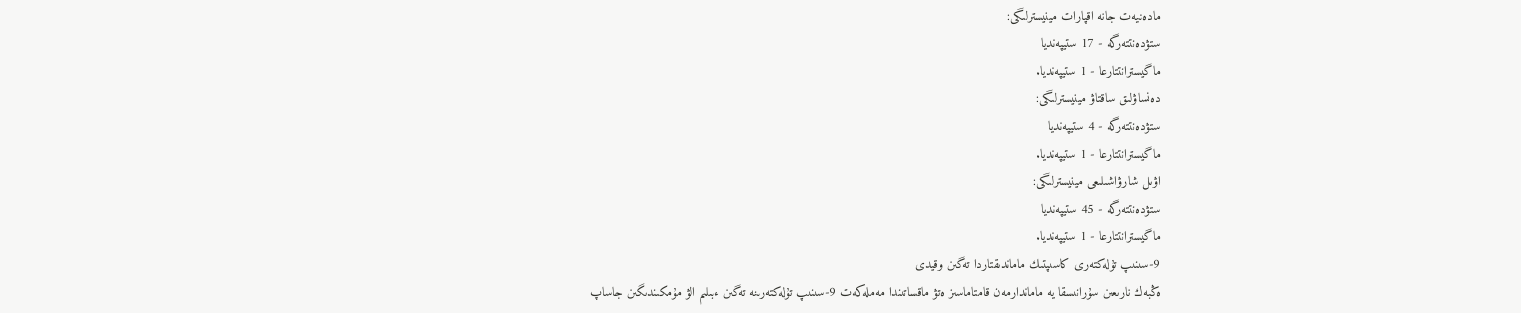مادەنيەت جانە اقپارات مينيسترلىگى:
ستۋدەنتتەرگە - 17 ستيپەنديا
ماگيسترانتتارعا - 1 ستيپەنديا.
دەنساۋلىق ساقتاۋ مينيسترلىگى:
ستۋدەنتتەرگە - 4 ستيپەنديا
ماگيسترانتتارعا - 1 ستيپەنديا.
اۋىل شارۋاشىلىعى مينيسترلىگى:
ستۋدەنتتەرگە - 45 ستيپەنديا
ماگيسترانتتارعا - 1 ستيپەنديا.
9-سىنىپ تۇلەكتەرى كاسىپتىك ماماندىقتاردا تەگىن وقيدى
ەڭبەك نارىعىن سۇرانىسقا يە ماماندارمەن قامتاماسىز ەتۋ ماقساتىندا مەملەكەت 9-سىنىپ تۇلەكتەرىنە تەگىن ءبىلىم الۋ مۇمكىندىگىن جاساپ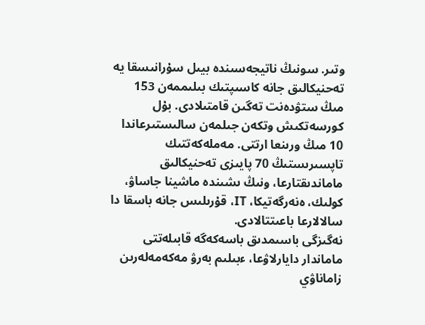وتىر. سونىڭ ناتيجەسىندە بيىل سۇرانىسقا يە تەحنيكالىق جانە كاسىپتىك بىلىممەن 153 مىڭ ستۋدەنت تەگىن قامتىلادى. بۇل كورسەتكىش وتكەن جىلمەن سالىستىرعاندا 10 مىڭ ورىنعا ارتتى. مەملەكەتتىك تاپسىرىستىڭ 70 پايىزى تەحنيكالىق ماماندىقتارعا، ونىڭ ىشىندە ماشينا جاساۋ، كولىك، ەنەرگەتيكا، IT، قۇرىلىس جانە باسقا دا سالالارعا باعىتتالادى.
نەگىزگى باسىمدىق باسەكەگە قابىلەتتى ماماندار دايارلاۋعا، ءبىلىم بەرۋ مەكەمەلەرىن زاماناۋي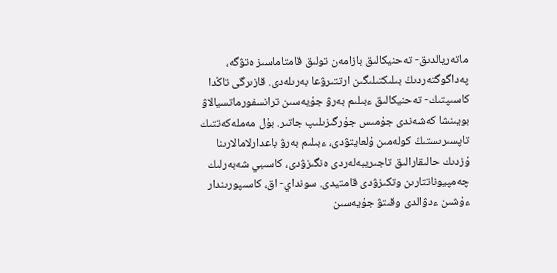ماتەريالدىق- تەحنيكالىق بازامەن تولىق قامتاماسىز ەتۋگە، پەداگوگتەردىڭ بىلىكتىلىگىن ارتتىرۋعا بەرىلەدى. قازىرگى تاڭدا كاسىپتىك- تەحنيكالىق ءبىلىم بەرۋ جۇيەسىن ترانسفورماتسيالاۋ بويىنشا كەشەندى جۇمىس جۇرگىزىلىپ جاتىر. بۇل مەملەكەتتىك تاپسىرىستىڭ كولەمىن ۇلعايتۋدى، ءبىلىم بەرۋ باعدارلامالارىنا ۇزدىك حالىقارالىق تاجىريبەلەردى ەنگىزۋدى، كاسىبي شەبەرلىك چەمپيوناتتارىن وتكىزۋدى قامتيدى. سونداي- اق، كاسىپورىندار ءۇشىن ءدۋالدى وقىتۋ جۇيەسىن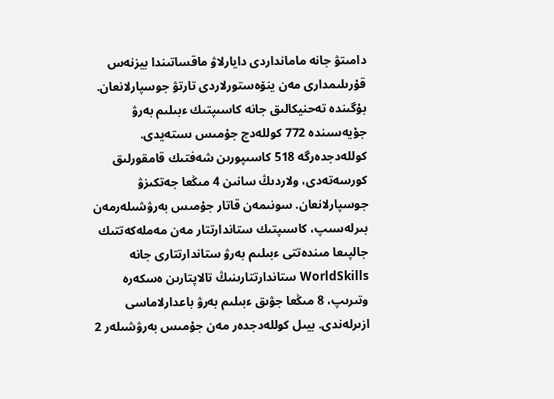دامىتۋ جانە مامانداردى دايارلاۋ ماقساتىندا بيزنەس قۇرىلىمدارى مەن ينۆەستورلاردى تارتۋ جوسپارلانعان.
بۇگىندە تەحنيكالىق جانە كاسىپتىك ءبىلىم بەرۋ جۇيەسىندە 772 كوللەدج جۇمىس ىستەيدى. كوللەدجدەرگە 518 كاسىپورىن شەفتىك قامقورلىق كورسەتەدى، ولاردىڭ سانىن 4 مىڭعا جەتكىزۋ جوسپارلانعان. سونىمەن قاتار جۇمىس بەرۋشىلەرمەن بىرلەسىپ، كاسىپتىك ستاندارتتار مەن مەملەكەتتىك جالپىعا مىندەتتى ءبىلىم بەرۋ ستاندارتتارى جانە WorldSkills ستاندارتتارىنىڭ تالاپتارىن ەسكەرە وتىرىپ، 8 مىڭعا جۋىق ءبىلىم بەرۋ باعدارلاماسى ازىرلەندى. بيىل كوللەدجدەر مەن جۇمىس بەرۋشىلەر 2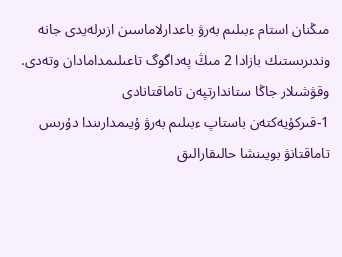مىڭنان استام ءبىلىم بەرۋ باعدارلاماسىن ازىرلەيدى جانە وندىرىستىك بازادا 2 مىڭ پەداگوگ تاعىلىمدامادان وتەدى.
وقۋشىلار جاڭا ستاندارتپەن تاماقتانادى
1-قىركۇيەكتەن باستاپ ءبىلىم بەرۋ ۇيىمدارىندا دۇرىس تاماقتانۋ بويىنشا حالىقارالىق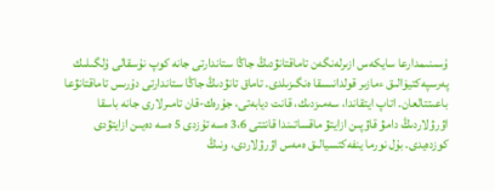ۇسىنىمدارعا سايكەس ازىرلەنگەن تاماقتانۋدىڭ جاڭا ستاندارتى جانە كوپ نۇسقالى ۇلگىلىك پەرسپەكتيۆالىق ءمازىر قولدانىسقا ەنگىزىلدى. تاماق تانۋدىڭ جاڭا ستاندارتى دۇرىس تاماقتانۋعا باعىتتالعان. اتاپ ايتقاندا، سەمىزدىك، قانت ديابەتى، جۇرەك-قان تامىرلارى جانە باسقا اۋرۋلاردىڭ دامۋ قاۋپىن ازايتۋ ماقساتىندا قانتتى 3،6 ەسە تۇزدى 5 ەسە دەيىن ازايتۋدى كوزدەيدى. بۇل نورما ينفەكتسيالىق ەمەس اۋرۋلاردى، ونىڭ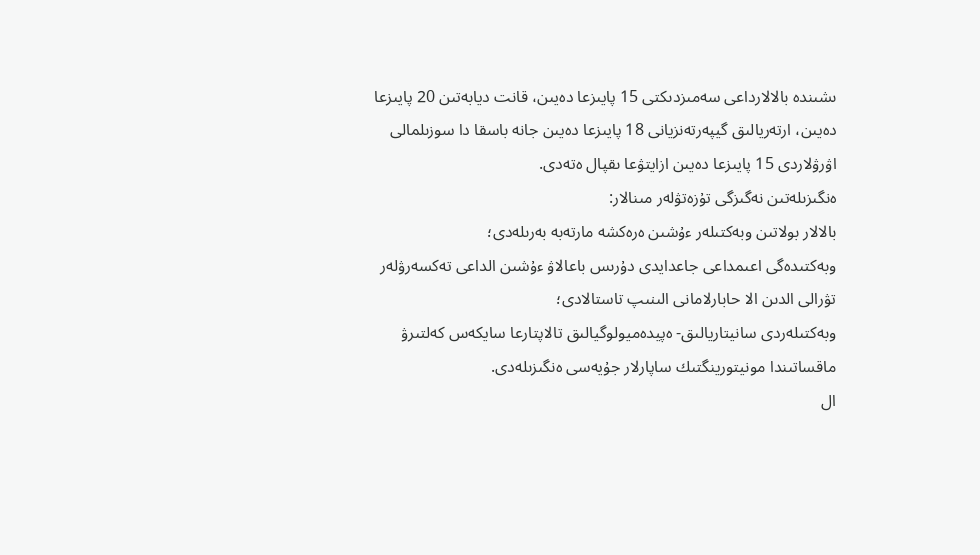ىشىندە بالالارداعى سەمىزدىكتى 15 پايىزعا دەيىن، قانت ديابەتىن 20 پايىزعا دەيىن، ارتەريالىق گيپەرتەنزيانى 18 پايىزعا دەيىن جانە باسقا دا سوزىلمالى اۋرۋلاردى 15 پايىزعا دەيىن ازايتۋعا ىقپال ەتەدى.
ەنگىزىلەتىن نەگىزگى تۇزەتۋلەر مىنالار:
بالالار بولاتىن وبەكتىلەر ءۇشىن ەرەكشە مارتەبە بەرىلەدى؛
وبەكتىدەگى اعىمداعى جاعدايدى دۇرىس باعالاۋ ءۇشىن الداعى تەكسەرۋلەر تۋرالى الدىن الا حابارلامانى الىنىپ تاستالادى؛
وبەكتىلەردى سانيتاريالىق- ەپيدەميولوگيالىق تالاپتارعا سايكەس كەلتىرۋ ماقساتىندا مونيتورينگتىك ساپارلار جۇيەسى ەنگىزىلەدى.
ال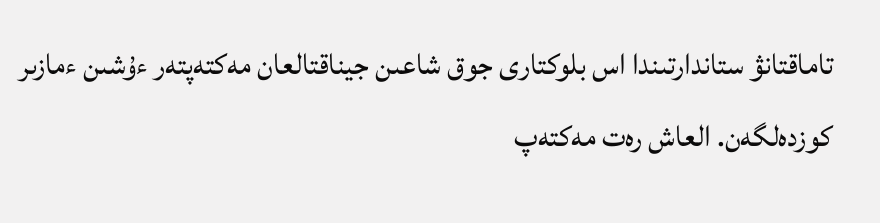تاماقتانۋ ستاندارتىندا اس بلوكتارى جوق شاعىن جيناقتالعان مەكتەپتەر ءۇشىن ءمازىر كوزدەلگەن. العاش رەت مەكتەپ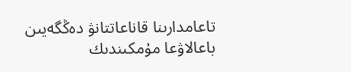تاعامدارىنا قاناعاتتانۋ دەڭگەيىن باعالاۋعا مۇمكىندىك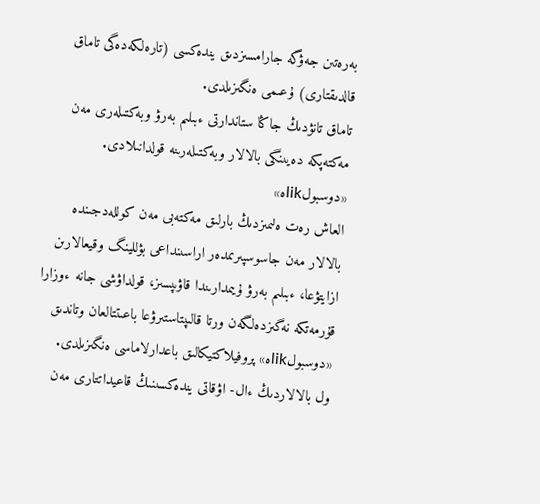بەرەتىن جەۋگە جارامسىزدىق يندەكسى (تارەلكەدەگى تاماق قالدىقتارى) ۇعىمى ەنگىزىلدى.
تاماق تانۋدىڭ جاڭا ستاندارتى ءبىلىم بەرۋ وبەكتىلەرى مەن مەكتەپكە دەيىنگى بالالار وبەكتىلەرىنە قولدانىلادى.
«دوسبولlikە»
العاش رەت ەلىمىزدىڭ بارلىق مەكتەبى مەن كوللەدجىندە بالالار مەن جاسوسپىرىمدەر اراسىنداعى بۋللينگ وقيعالارىن ازايتۋعا، ءبىلىم بەرۋ ۇيىمدارىندا قاۋىپسىز، قولداۋشى جانە ءوزارا قۇرمەتكە نەگىزدەلگەن ورتا قالىپتاستىرۋعا باعىتتالعان وتاندىق «دوسبولlikە» پروفيلاكتيكالىق باعدارلاماسى ەنگىزىلدى.
ول بالالاردىڭ ءال- اۋقاتى يندەكسىنىڭ قاعيداتتارى مەن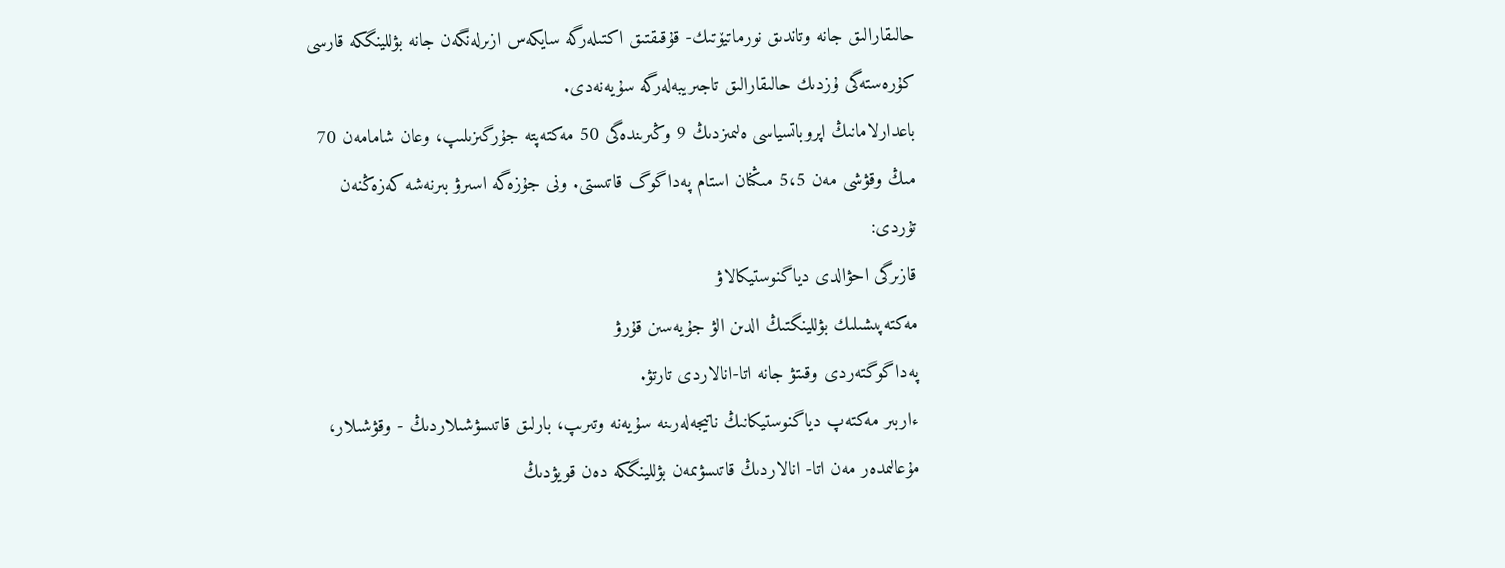حالىقارالىق جانە وتاندىق نورماتيۆتىك- قۇقىقتىق اكتىلەرگە سايكەس ازىرلەنگەن جانە بۋللينگكە قارسى كۇرەستەگى ۇزدىك حالىقارالىق تاجىريبەلەرگە سۇيەنەدى.
باعدارلامانىڭ اپروباتسياسى ەلىمىزدىڭ 9 وڭىرىندەگى 50 مەكتەپتە جۇرگىزىلىپ، وعان شامامەن 70 مىڭ وقۋشى مەن 5،5 مىڭنان استام پەداگوگ قاتىستى. ونى جۇزەگە اسىرۋ بىرنەشە كەزەڭنەن تۇردى:
قازىرگى احۋالدى دياگنوستيكالاۋ
مەكتەپىشىلىك بۋللينگتىڭ الدىن الۋ جۇيەسىن قۇرۋ
پەداگوگتەردى وقىتۋ جانە اتا-انالاردى تارتۋ.
ءاربىر مەكتەپ دياگنوستيكانىڭ ناتيجەلەرىنە سۇيەنە وتىرىپ، بارلىق قاتىسۋشىلاردىڭ - وقۋشىلار، مۇعالىمدەر مەن اتا- انالاردىڭ قاتىسۋىمەن بۋللينگكە دەن قويۋدىڭ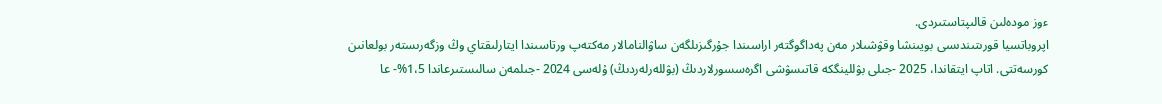ءوز مودەلىن قالىپتاستىردى.
اپروباتسيا قورىتىندىسى بويىنشا وقۋشىلار مەن پەداگوگتەر اراسىندا جۇرگىزىلگەن ساۋالنامالار مەكتەپ ورتاسىندا ايتارلىقتاي وڭ وزگەرىستەر بولعانىن كورسەتتى. اتاپ ايتقاندا، 2025 -جىلى بۋللينگكە قاتىسۋشى اگرەسسورلاردىڭ (بۋللەرلەردىڭ) ۇلەسى 2024 -جىلمەن سالىستىرعاندا 1،5%- عا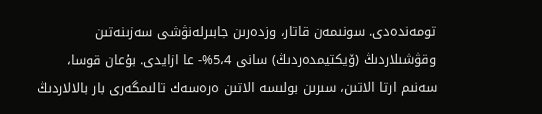تومەندەدى. سونىمەن قاتار، وزدەرىن جابىرلەنۋشى سەزىنەتىن وقۋشىلاردىڭ (ۆيكتيمدەردىڭ) سانى 5،4%- عا ازايدى. بۇعان قوسا، سەنىم ارتا الاتىن، سىرىن بولىسە الاتىن ەرەسەك تالىمگەرى بار بالالاردىڭ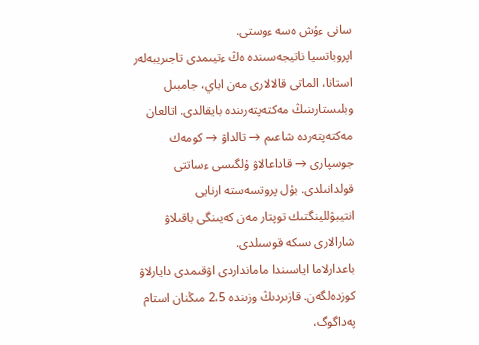سانى ءۇش ەسە ءوستى.
اپروباتسيا ناتيجەسىندە ەڭ ءتيىمدى تاجىريبەلەر استانا، الماتى قالالارى مەن اباي، جامبىل وبلىستارىنىڭ مەكتەپتەرىندە بايقالدى. اتالعان مەكتەپتەردە شاعىم → تالداۋ → كومەك جوسپارى → قاداعالاۋ ۇلگىسى ءساتتى قولدانىلدى. بۇل پروتسەستە ارنايى انتيبۋللينگتىك توپتار مەن كەيىنگى باقىلاۋ شارالارى ىسكە قوسىلدى.
باعدارلاما اياسىندا مامانداردى اۋقىمدى دايارلاۋ كوزدەلگەن. قازىردىڭ وزىندە 2،5 مىڭنان استام پەداگوگ،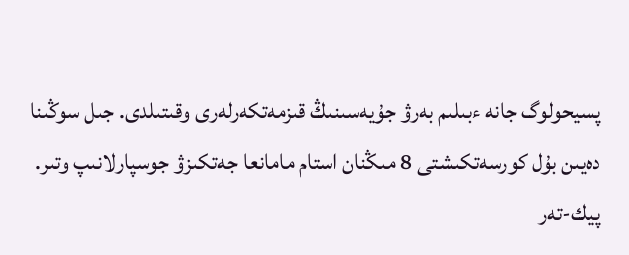پسيحولوگ جانە ءبىلىم بەرۋ جۇيەسىنىڭ قىزمەتكەرلەرى وقىتىلدى. جىل سوڭىنا دەيىن بۇل كورسەتكىشتى 8 مىڭنان استام مامانعا جەتكىزۋ جوسپارلانىپ وتىر.
پيك-تەر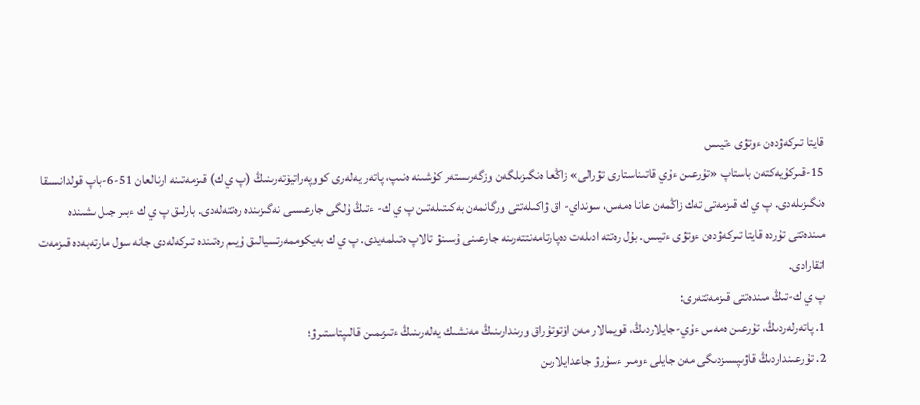قايتا تىركەۋدەن ءوتۋى ءتيىس
15-قىركۇيەكتەن باستاپ «تۇرعىن ءۇي قاتىناستارى تۋرالى» زاڭعا ەنگىزىلگەن وزگەرىستەر كۇشىنە ەنىپ، پاتەر يەلەرى كووپەراتيۆتەرىنىڭ (پ ي ك) قىزمەتىنە ارنالعان 51-6-باپ قولدانىسقا ەنگىزىلەدى. پ ي ك قىزمەتى تەك زاڭمەن عانا ەمەس، سونداي- اق ۋاكىلەتتى ورگانمەن بەكىتىلەتىن پ ي ك- ءتىڭ ۇلگى جارعىسى نەگىزىندە رەتتەلەدى. بارلىق پ ي ك ءبىر جىل ىشىندە مىندەتتى تۇردە قايتا تىركەۋدەن ءوتۋى ءتيىس. بۇل رەتتە ادىلەت دەپارتامەنتتەرىنە جارعىنى ۇسىنۋ تالاپ ەتىلمەيدى. پ ي ك بەيكوممەرتسيالىق ۇيىم رەتىندە تىركەلەدى جانە سول مارتەبەدە قىزمەت اتقارادى.
پ ي ك-تىڭ مىندەتتى قىزمەتتەرى:
1. پاتەرلەردىڭ، تۇرعىن ەمەس ءۇي-جايلاردىڭ، قويمالار مەن اۆتوتۇراق ورىندارىنىڭ مەنشىك يەلەرىنىڭ ءتىزىمىن قالىپتاستىرۋ؛
2. تۇرعىنداردىڭ قاۋىپسىزدىگى مەن جايلى ءومىر ءسۇرۋ جاعدايلارىن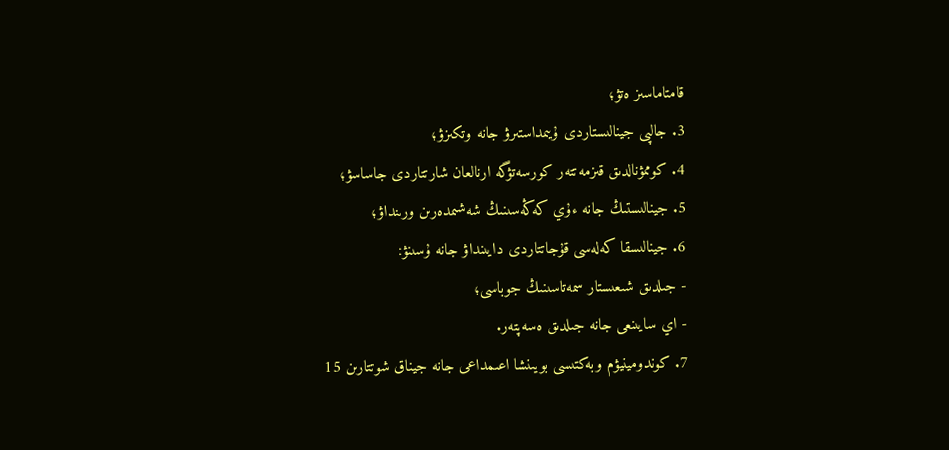قامتاماسىز ەتۋ؛
3. جالپى جينالىستاردى ۇيىمداستىرۋ جانە وتكىزۋ؛
4. كوممۋنالدىق قىزمەتتەر كورسەتۋگە ارنالعان شارتتاردى جاساسۋ؛
5. جينالىستىڭ جانە ءۇي كەڭەسىنىڭ شەشىمدەرىن ورىنداۋ؛
6. جينالىسقا كەلەسى قۇجاتتاردى دايىنداۋ جانە ۇسىنۋ:
- جىلدىق شىعىستار سمەتاسىنىڭ جوباسى؛
- اي سايىنعى جانە جىلدىق ەسەپتەر.
7. كوندومينيۋم وبەكتىسى بويىنشا اعىمداعى جانە جيناق شوتتارىن 15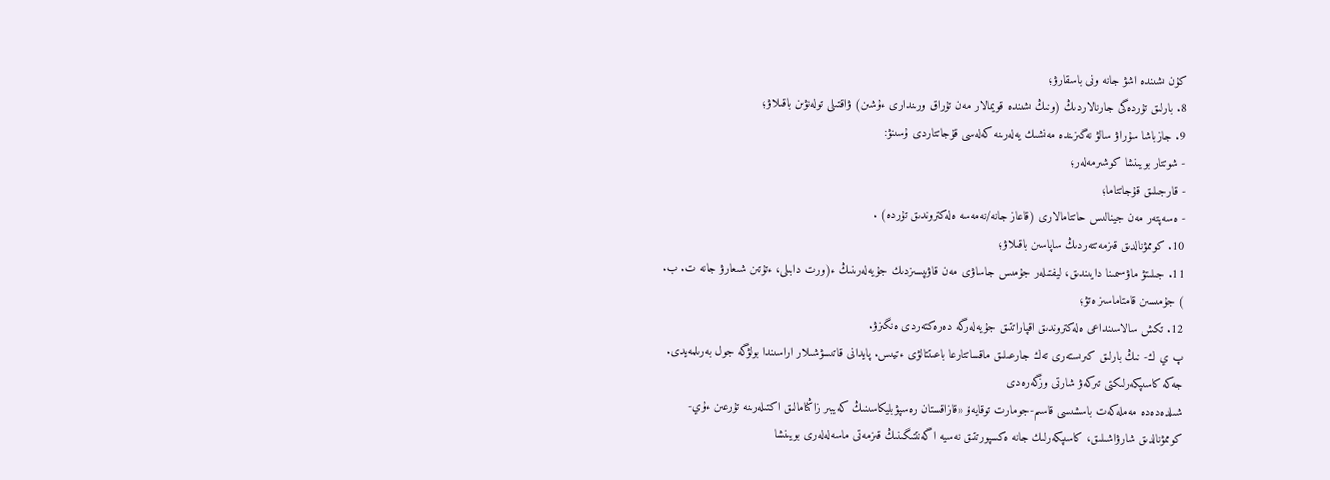كۇن ىشىندە اشۋ جانە ونى باسقارۋ؛
8. بارلىق تۇردەگى جارنالاردىڭ (ونىڭ ىشىندە قويمالار مەن تۇراق ورىندارى ءۇشىن) ۋاقتىلى تولەنۋىن باقىلاۋ؛
9. جازباشا سۇراۋ سالۋ نەگىزىندە مەنشىك يەلەرىنە كەلەسى قۇجاتتاردى ۇسىنۋ:
- شوتتار بويىنشا كوشىرمەلەر؛
- قارجىلىق قۇجاتتاما؛
- ەسەپتەر مەن جينالىس حاتتامالارى (قاعاز جانە/نەمەسە ەلەكتروندىق تۇردە) .
10. كوممۋنالدىق قىزمەتتەردىڭ ساپاسىن باقىلاۋ؛
11. جىلىتۋ ماۋسىمىنا دايىندىق، ليفتىلەر جۇمىس جاساۋى مەن قاۋىپسىزدىك جۇيەلەرىنىڭ ء(ورت دابىلى، ءتۇتىن شىعارۋ جانە ت. ب. ) جۇمىسىن قامتاماسىز ەتۋ؛
12. تكش سالاسىنداعى ەلەكتروندىق اقپاراتتىق جۇيەلەرگە دەرەكتەردى ەنگىزۋ.
پ ي ك- نىڭ بارلىق كىرىستەرى تەك جارعىلىق ماقساتتارعا باعىتتالۋى ءتيىس. پايدانى قاتىسۋشىلار اراسىندا بولۋگە جول بەرىلمەيدى.
جەكە كاسىپكەرلىكتى تىركەۋ شارتى وزگەرەدى
شىلدەدەدە مەملەكەت باسشىسى قاسىم-جومارت توقايەۆ «قازاقستان رەسپۋبليكاسىنىڭ كەيبىر زاڭنامالىق اكتىلەرىنە تۇرعىن ءۇي- كوممۋنالدىق شارۋاشىلىق، كاسىپكەرلىك جانە ەكسپورتتىق نەسيە اگەنتتىگىنىڭ قىزمەتى ماسەلەلەرى بويىنشا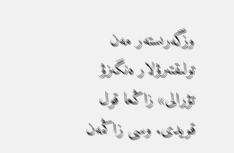وزگەرىستەر مەن تولىقتىرۋلار ەنگىزۋ تۋرالى» زاڭعا قول قويدى. وسى زاڭمەن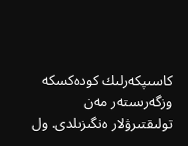كاسىپكەرلىك كودەكسكە وزگەرىستەر مەن تولىقتىرۋلار ەنگىزىلدى. ول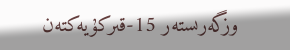وزگەرىستەر 15-قىركۇيەكتەن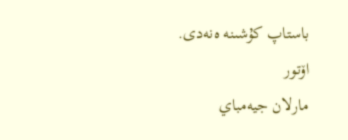باستاپ كۇشىنە ەنەدى.
اۆتور
مارلان جيەمباي